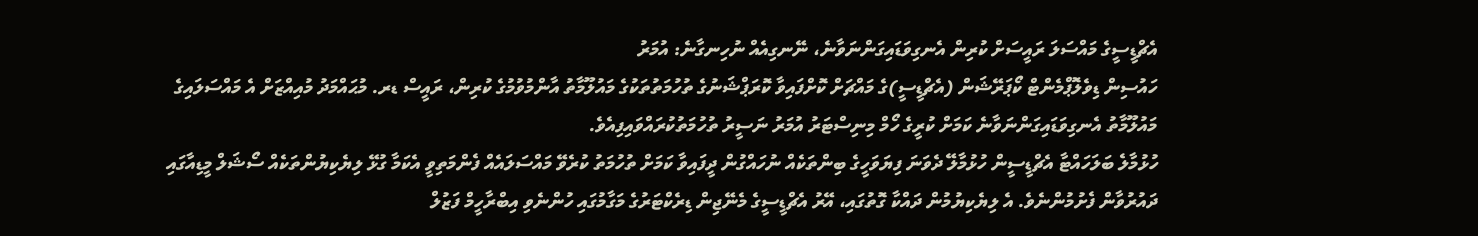އެޗްޑީސީގެ މައްސަލަ ރައީސަށް ކުރިން އެނގިވަޑައިގަންނަވާނެ، ނޭނގިއެއް ނުހިނގާނެ: އުމަރު
ހައުސިން ޑިވެލޮޕްމެންޓް ކޯޕަރޭޝަން (އެޗްޑީސީ)ގެ މައްޗަށް ކޮށްފައިވާ ކޮރަޕްޝަނުގެ ތުހުމަތުތަކުގެ މައުލޫމާތު އާންމުވުމުގެ ކުރިން، ރައީސް ޑރ. މުޙައްމަދު މުއިއްޒަށް އެ މައްސަލައިގެ މައުލޫމާތު އެނގިވަޑައިގަންނަވާނެ ކަމަށް ކުރީގެ ހޯމް މިނިސްޓަރު އުމަރު ނަސީރު ތުހުމަތުކުރައްވައިފިއެވެ.
ހުޅުމާލެ ބަލަހައްޓާ އެޗްޑީސީން ހުޅުމާލޭ ދެވަނަ ފިޔަވަހީގެ ބިންތަކެއް ނުހައްގުން ދީފައިވާ ކަމަށް ތުހުމަތު ކުރެވޭ މައްސަލައެއް ފެންމަތިވީ އެކަމާ ގުޅޭ ލިޔެކިޔުންތަކެއް ސޯޝަލް މީޑިއާގައި ދައުރުވާން ފެށުމުންނެވެ. އެ ލިޔެކިޔުމުން ދައްކާ ގޮތުގައި، އޭރު އެޗްޑީސީގެ މެނޭޖިން ޑިރެކްޓަރުގެ މަގާމުގައި ހުންނެވި އިބްރާހީމް ފަޒުލް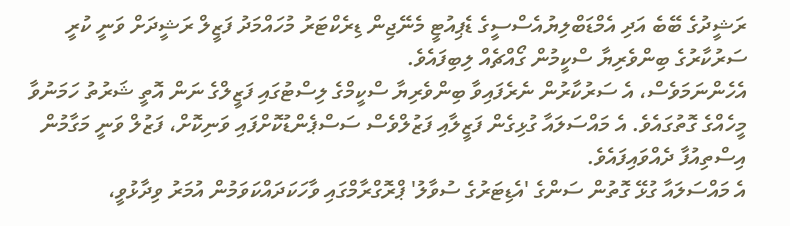ރަޝީދުގެ ބޭބެ އަދި އެމްޑަބްލިޔުއެސްސީގެ ޑެޕިއުޓީ މެނޭޖިން ޑިރެކްޓަރު މުހައްމަދު ފަޒީލް ރަޝީދަށް ވަނީ ކުރީ ސަރުކާރުގެ ބިންވެރިޔާ ސްކީމުން ގޯއްޗެއް ލިބިފައެވެ.
އެހެންނަމަވެސް، އެ ސަރުކާރުން ނެރެފައިވާ ބިންވެރިޔާ ސްކީމްގެ ލިސްޓުގައި ފަޒީލްގެ ނަން އޮތީ ޝަރުތު ހަމަނުވާ މީހެއްގެ ގޮތުގައެވެ. އެ މައްސަލައާ ގުޅިގެން ފަޒީލާއި ފަޒުލްވެސް ސަސްޕެންޑުކޮށްފައި ވަނިކޮށް، ފަޒުލް ވަނީ މަގާމުން އިސްތިއުފާ ދެއްވައިފައެވެ.
އެ މައްސަލައާ ގުޅޭ ގޮތުން ސަންގެ 'އެޑިޓަރުގެ ސުވާލު' ޕްރޮގްރާމްގައި ވާހަކަދައްކަވަމުން އުމަރު ވިދާޅުވީ،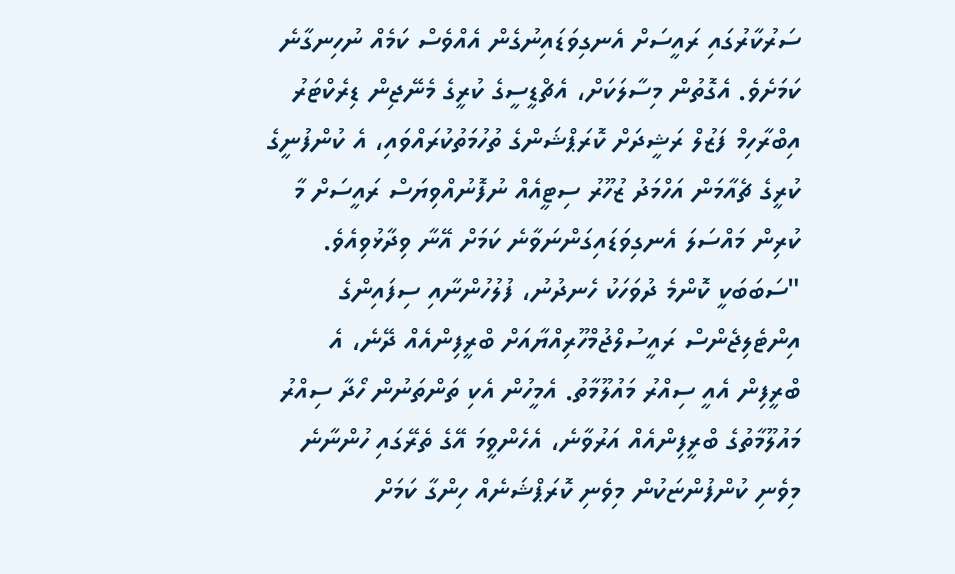ސަރުކާރުގައި ރައީސަށް އެނގިވަޑައިނުގެން އެއްވެސް ކަމެއް ނުހިނގާނެ ކަމަށެވެ. އެގޮތުން މިސާލަކަށް، އެޗްޑީސީގެ ކުރީގެ މެނޭޖިން ޑިރެކްޓަރު އިބްރާހިމް ފަޒުލް ރަޝީދަށް ކޮރަޕްޝަންގެ ތުހުމަތުކުރައްވައި، އެ ކުންފުނީގެ ކުރީގެ ޗެއާމަން އަހްމަދު ޒުހޫރު ސިޓީއެއް ނުފޮނުއްވިޔަސް ރައީސަށް މާ ކުރިން މައްސަލަ އެނގިވަޑައިގަންނަވާނެ ކަމަށް އޭނާ ވިދާޅުވިއެވެ.
"ސަބަބަކީ ކޮންމެ ދުވަހަކު ހެނދުނު، ފުލުހުންނާއި ސިފައިންގެ އިންޓެލިޖެންސް ރައީސުލްޖުމްހޫރިއްޔާއަށް ބްރީފިންއެއް ދޭނެ، އެ ބްރީފިން އެއީ ސިއްރު މައުލޫމާތު. އެމީހުން އެކި ތަންތަނުން ހޯދާ ސިއްރު މައުލޫމާތުގެ ބްރީފިންއެއް އަރުވާނެ، އެހެންވީމަ އޭގެ ތެރޭގައި ހުންނާނެ މިވެނި ކުންފުންޏަކުން މިވެނި ކޮރަޕްޝަނެއް ހިންގާ ކަމަށް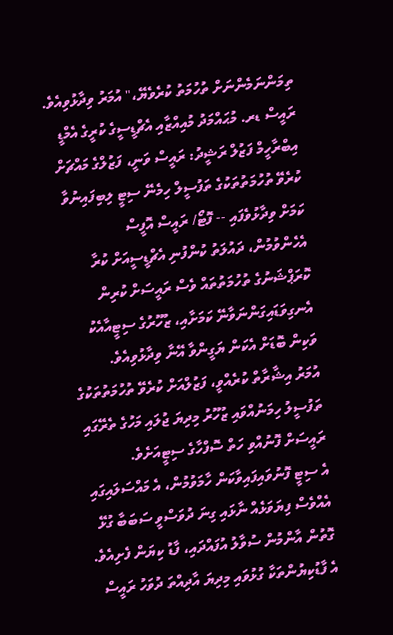ތިމަންނަމެންނަށް ތުހުމަތު ކުރެވެޔޭ،" އުމަރު ވިދާޅުވިއެވެ.
ރައީސް ޑރ. މުޙައްމަދު މުއިއްޒާއި އެޗްޑީސީގެ ކުރީގެ އެމްޑީ އިބްރާހީމް ފަޒުލް ރަޝީދު: ރައީސް ވަނީ، ފަޒުލްގެ މައްޗަށް ކުރެވޭ ތުހުމަތުތަކުގެ ތަފުސީލް ހިމެނޭ ސިޓީ ލިބިފައިނުވާ ކަމަށް ވިދާޅުވެފައި -- ފޮޓޯ/ ރައީސް އޮފީސް
އެހެންވުމުން، ދައުލަތު ކުންފުނި އެޗްޑީސީއަށް ކުރާ ކޮރަޕްޝަނުގެ ތުހުމަތުތައް ވެސް ރައީސަށް ކުރިން އެނގިވަޑައިގަންނަވާނޭ ކަމަށާއި، ޒުހޫރުގެ ސިޓީއާއެކު ވަކިން ބޮޑަށް އެކަން ޔަގީންވާ އޭނާ ވިދާޅުވިއެވެ.
އުމަރު އިޝާރާތް ކުރެއްވީ، ފަޒުލްއަށް ކުރެވޭ ތުހުމަތުތަކުގެ ތަފުސީލު ހިމަނުއްވައި ޒުހޫރު މިދިޔަ ޖުލައި މަހުގެ ތެރޭގައި ރައީސަށް ފޮނުއްވި ހަތް ސޮފްހާގެ ސިޓީއަށެވެ.
އެ ސިޓީ ފޮނުވައިފައިވާކަން ހާމަވުމުން، އެ މައްސަލައިގައި އެއްވެސް ފިޔަވަޅެއް ނާޅައި ގިނަ ދުވަސްވީ ސަބަބާ ގުޅޭ ގޮތުން އާންމުން ސުވާލު އުފައްދައި، ފާޑު ކިޔަން ފެށިއެވެ.
އެ ފާޑުކިޔުންތަކާ ގުޅުވައި މިދިޔަ އާދިއްތަ ދުވަހު ރައީސް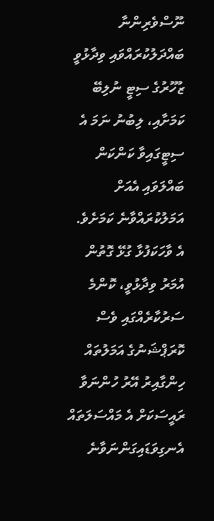ނޫސްވެރިންނާ ބައްދަލުކުރައްވައި ވިދާޅުވީ ޒުހޫރުގެ ސިޓީ ނުލިބޭ ކަމަށާއި، ލިބުނު ނަމަ އެ ސިޓީގައިވާ ކަންކަން ބައްލަވައި އެއަށް އަމަލުކުރައްވާނެ ކަމަށެވެ.
އެ ވާހަކަފުޅާ ގުޅޭ ގޮތުން އުމަރު ވިދާޅުވީ، ކޮންމެ ސަރުކާރެއްގައި ވެސް ކޮރަޕްޝަނުގެ އަމަލުތައް ހިންގާއިރު އޭރު ހުންނަވާ ރައީސަކަށް އެ މައްސަލަތައް އެނގިވަޑައިގަންނަވާނެ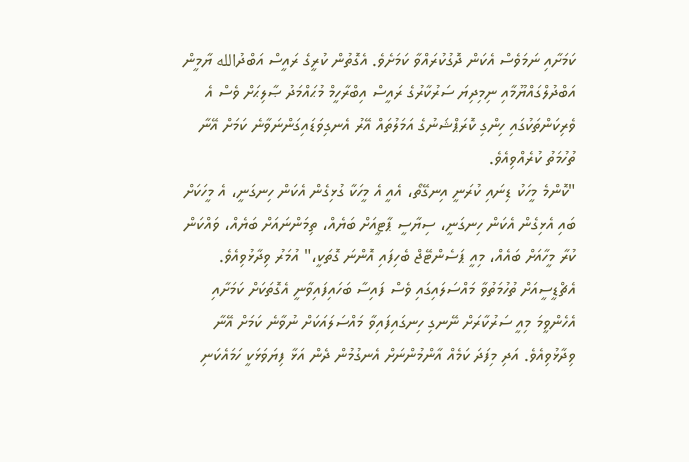ކަމަށާއި ނަމަވެސް އެކަން ދޮގުކުރައްވާ ކަމަށެވެ. އެގޮތުން ކުރީގެ ރައީސް އަބްދުالله ޔާމީން އަބްދުލްގައްޔޫމާއި ނިމިދިޔަ ސަރުކާރުގެ ރައީސް އިބްރާހީމް މުޙައްމަދު ޞާލިޙަށް ވެސް އެ ވެރިކަންތަކުގައި ހިންގި ކޮރަޕްޝަނުގެ އަމަލުތައް އޭރު އެނގިވަޑައިގަންނަވާނެ ކަމަށް އޭނާ ތުހުމަތު ކުރެއްވިއެވެ.
"ކޮންމެ މީހަކު ޑިނައި ކުރަނީ އިނގޭތޯ، އެއީ އެ މީހަކާ ގުޅިގެން އެކަން ހިނގަނީ، އެ މީހަކަށް ބައި އެޅިގެން އެކަން ހިނގަނީ، ސިޔާސީ ޕާޓީއަށް ބަޔެއް، ތިމަންނައަށް ބަޔެއް، ވައްކަން ކުރާ މީހާއަށް ބައެއް، މިއީ ޕަސެންޓޭޖް ބެހިފައި އޮންނަ ގޮތަކީ،" އުމަރު ވިދާޅުވިއެވެ.
އެޗްޑީސީއަށް ތުހުމަތުވާ މައްސަލައިގައި ވެސް ފައިސާ ބަހައިފައިވާނީ އެގޮތަކަށް ކަމަށާއި އެހެންވީމަ މިއީ ސަރުކާރަށް ނޭނގި ހިނގައިފައިވާ މައްސަލައަކަށް ނުވާނެ ކަމަށް އޭނާ ވިދާޅުވިއެވެ. އަދި މިފަދަ ކަމެއް އާންމުންނަށް އެނގުމުން ދެން އަޅާ ފިޔަވަޅަކީ ހަމައެކަނި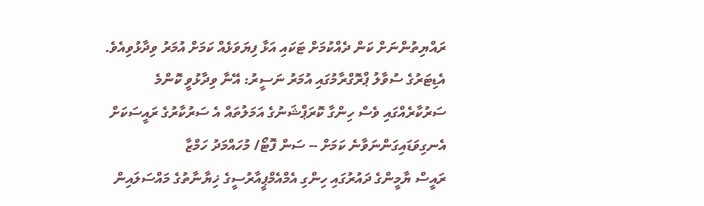ރައްޔިތުންނަށް ކަން ދެއްކުމަށް ޓަކައި އަޅާ ފިޔަވަޅެއް ކަމަށް އުމަރު ވިދާޅުވިއެވެ.
އެޑިޓަރުގެ ސުވާލު ޕްރޮގްރާމުގައި އުމަރު ނަސީރު: އޭނާ ވިދާޅުވީ ކޮންމެ ސަރުކާރެއްގައި ވެސް ހިންގާ ކޮރަޕްޝަނުގެ އަމަލުތައް އެ ސަރުކާރުގެ ރައީސަކަށް އެނގިވަޑައިގަންނަވާނެ ކަމަށް -- ސަން ފޮޓޯ/ މުހައްމަދު ހަމްޒާ
ރައީސް ޔާމީންގެ ދައުރުގައި ހިންގި އެމްއެމްޕީއާރުސީގެ ޚިޔާނާތުގެ މައްސަލައިން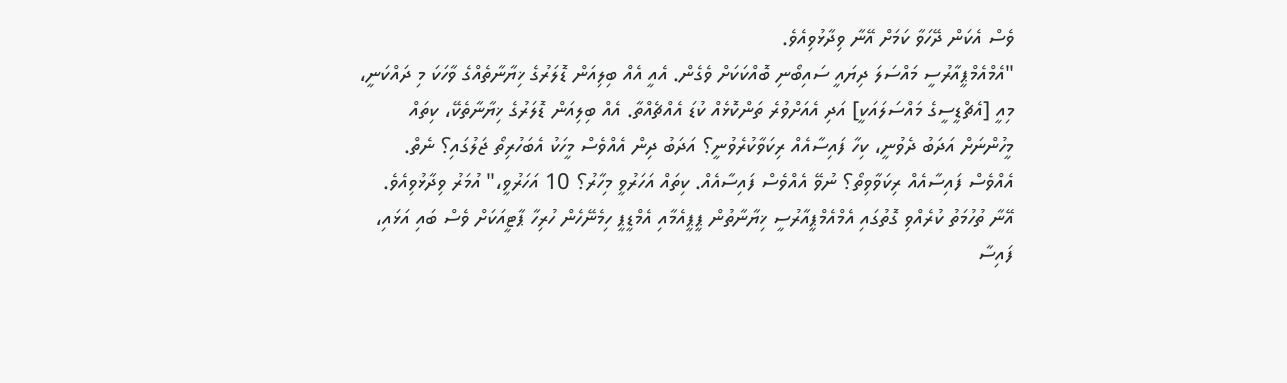ވެސް އެކަން ދޭހަވާ ކަމަށް އޭނާ ވިދާޅުވިއެވެ.
"އެމްއެމްޕީއާރުސީ މައްސަލަ ދިޔައީ ސައިބޯނި ބޮއްކަކަށް ވެގެން. އެއީ އެއް ބިލިއަން ޑޮލަރުގެ ޚިޔާނާތެއްގެ ވާހަކަ މި ދައްކަނީ، މިއީ [އެޗްޑީސީގެ މައްސަލައަކީ] އަދި އެއަށްވުރެ ތަންކޮޅެއް ކުޑަ އެއްޗެއްތާ. އެއް ބިލިއަން ޑޮލަރުގެ ޚިޔާނާތެކޭ، ކިތައް މީހުންނަށް އަދަބު ދެވުނީ، ކިހާ ފައިސާއެއް ރިކަވާކުރެވުނީ؟ އަދަބު ދިން އެއްވެސް މީހަކު އެބަހުރިތޯ ޖަލުގައި؟ ނެތް. އެއްވެސް ފައިސާއެއް ރިކަވާވިތޯ؟ ނުވޭ އެއްވެސް ފައިސާއެއް. ކިތައް އަހަރުވީ މިހާރު؟ 10 އަހަރުވީ،" އުމަރު ވިދާޅުވިއެވެ.
އޭނާ ތުހުމަތު ކުރެއްވި ގޮތުގައި އެމްއެމްޕީއާރުސީ ޚިޔާނާތުން ޕީޕީއެމާއި އެމްޑީޕީ ހިމެނޭހެން ހުރިހާ ޕާޓީއަކަށް ވެސް ބައި އަޅައި، ފައިސާ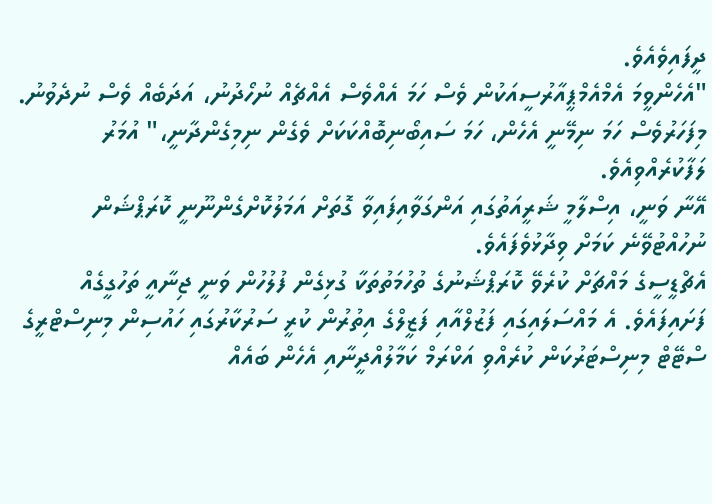ދީފައިވެއެވެ.
"އެހެންވީމަ އެމްއެމްޕީއާރުސީއަކުން ވެސް ހަމަ އެއްވެސް އެއްޗެއް ނުހޯދުނު، އަދަބެއް ވެސް ނުދެވުނު. މިފަހަރުވެސް ހަމަ ނިމޭނީ އެހެން، ހަމަ ސައިބޯނިބޮއްކަކަށް ވެގެން ނިމިގެންދާނީ،" އުމަރު ލަފާކުރެއްވިއެވެ.
އޭނާ ވަނީ، އިސްލާމީ ޝަރީއަތުގައި އަންގަވާއިފައިވާ ގޮތަށް އަމަލުކޮށްގެންނޫނީ ކޮރަޕްޝަން ނުހުއްޓުވޭނެ ކަމަށް ވިދާޅުވެފައެވެ.
އެޗްޑީސީގެ މައްޗަށް ކުރެވޭ ކޮރަޕްޝަނުގެ ތުހުމަތުތަކާ ގުޅިގެން ފުލުހުން ވަނީ ޖިނާއީ ތަހުގީގެއް ފަށައިފައެވެ. އެ މައްސަލައިގައި ފަޒުލްއާއި ފަޒީލްގެ އިތުރުން ކުރީ ސަރުކާރުގައި ހައުސިން މިނިސްޓްރީގެ ސްޓޭޓް މިނިސްޓަރުކަން ކުރެއްވި އަކްރަމް ކަމާލުއްދީނާއި އެހެން ބައެއް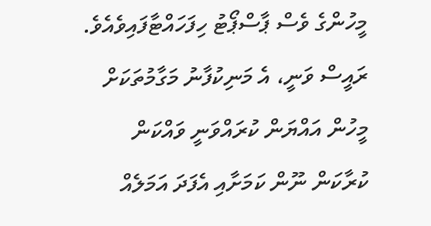މީހުންގެ ވެސް ޕާސްޕޯޓު ހިފަހައްޓާފައިވެއެވެ.
ރައީސް ވަނީ، އެ މަނިކުފާނު މަގާމުތަކަށް މީހުން އައްޔަން ކުރައްވަނީ ވައްކަން ކުރާކަން ނޫން ކަމަށާއި އެފަދަ އަމަލެއް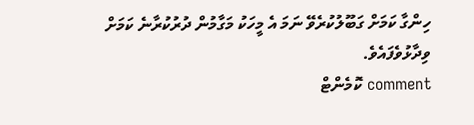ހިންގާ ކަމަށް ގަބޫލުކުރެވޭ ނަމަ އެ މީހަކު މަގާމުން ދުރުކުރާނެ ކަމަށް ވިދާޅުވެފައެވެ.
comment ކޮމެންޓް